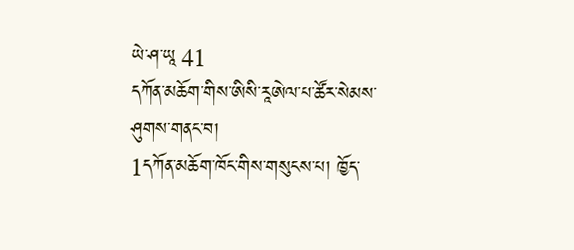ཡེ་ཤ་ཡཱ 41
དཀོན་མཆོག་གིས་ཨིསི་རཱཨེལ་པ་ཚོར་སེམས་ཤུགས་གནང་བ།
1དཀོན་མཆོག་ཁོང་གིས་གསུངས་པ། ཁྱོད་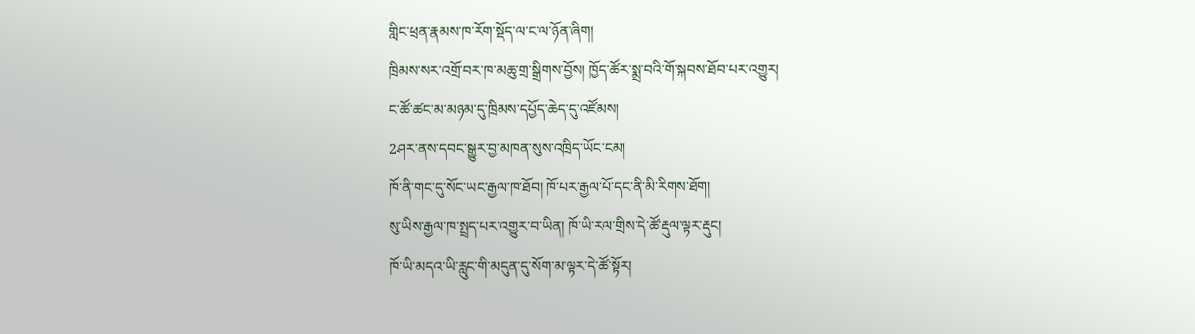གླིང་ཕྲན་རྣམས་ཁ་རོག་སྡོད་ལ་ང་ལ་ཉོན་ཞིག།
ཁྲིམས་སར་འགྲོ་བར་ཁ་མཆུ་གྲ་སྒྲིགས་བྱོས། ཁྱོད་ཚོར་སྨྲ་བའི་གོ་སྐབས་ཐོབ་པར་འགྱུར།
ང་ཚོ་ཚང་མ་མཉམ་དུ་ཁྲིམས་དཔྱོད་ཆེད་དུ་འཛོམས།
2ཤར་ནས་དབང་སྒྱུར་བྱ་མཁན་སུས་འཁྲིད་ཡོང་ངམ།
ཁོ་ནི་གང་དུ་སོང་ཡང་རྒྱལ་ཁ་ཐོབ། ཁོ་པར་རྒྱལ་པོ་དང་ནི་མི་རིགས་ཐོག།
སུ་ཡིས་རྒྱལ་ཁ་སྤྲད་པར་འགྱུར་བ་ཡིན། ཁོ་ཡི་རལ་གྲིས་དེ་ཚོ་རྡུལ་ལྟར་རྡུང།
ཁོ་ཡི་མདའ་ཡི་རླུང་གི་མདུན་དུ་སོག་མ་ལྟར་དེ་ཚོ་སྟོར།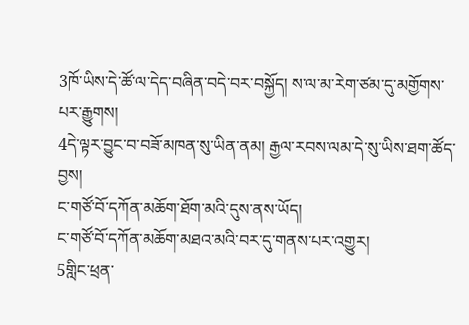3ཁོ་ཡིས་དེ་ཚོ་ལ་དེད་བཞིན་བདེ་བར་བསྐྱོད། ས་ལ་མ་རེག་ཙམ་དུ་མགྱོགས་པར་རྒྱུགས།
4དེ་ལྟར་བྱུང་བ་བཟོ་མཁན་སུ་ཡིན་ནམ། རྒྱལ་རབས་ལམ་དེ་སུ་ཡིས་ཐག་ཚོད་བྱས།
ང་གཙོ་བོ་དཀོན་མཆོག་ཐོག་མའི་དུས་ནས་ཡོད།
ང་གཙོ་བོ་དཀོན་མཆོག་མཐའ་མའི་བར་དུ་གནས་པར་འགྱུར།
5གླིང་ཕྲན་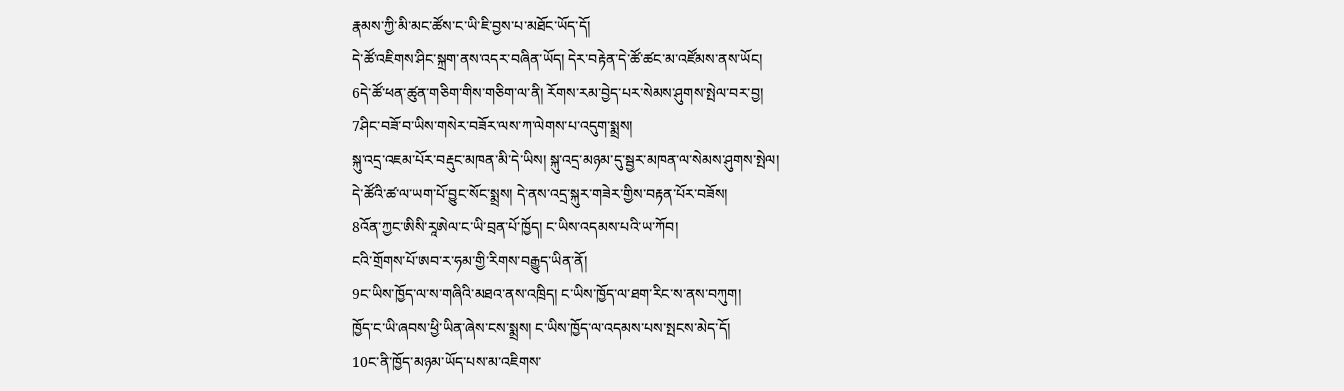རྣམས་ཀྱི་མི་མང་ཚོས་ང་ཡི་ཇི་བྱས་པ་མཐོང་ཡོད་དོ།
དེ་ཚོ་འཇིགས་ཤིང་སྐྲག་ནས་འདར་བཞིན་ཡོད། དེར་བརྟེན་དེ་ཚོ་ཚང་མ་འཛོམས་ནས་ཡོང།
6དེ་ཚོ་ཕན་ཚུན་གཅིག་གིས་གཅིག་ལ་ནི། རོགས་རམ་བྱེད་པར་སེམས་ཤུགས་སྤེལ་བར་བྱ།
7ཤིང་བཟོ་བ་ཡིས་གསེར་བཟོར་ལས་ཀ་ལེགས་པ་འདུག་སྨྲས།
སྐུ་འདྲ་འཇམ་པོར་བརྡུང་མཁན་མི་དེ་ཡིས། སྐུ་འདྲ་མཉམ་དུ་སྦྱར་མཁན་ལ་སེམས་ཤུགས་སྤེལ།
དེ་ཚོའི་ཚ་ལ་ཡག་པོ་བྱུང་སོང་སྨྲས། དེ་ནས་འདྲ་སྐུར་གཟེར་གྱིས་བརྟན་པོར་བཟོས།
8འོན་ཀྱང་ཨིསི་རཱཨེལ་ང་ཡི་བྲན་པོ་ཁྱོད། ང་ཡིས་འདམས་པའི་ཡ་ཀོབ།
ངའི་གྲོགས་པོ་ཨབ་ར་ཧམ་གྱི་རིགས་བརྒྱུད་ཡིན་ནོ།
9ང་ཡིས་ཁྱོད་ལ་ས་གཞིའི་མཐའ་ནས་འཁྲིད། ང་ཡིས་ཁྱོད་ལ་ཐག་རིང་ས་ནས་བཀུག།
ཁྱོད་ང་ཡི་ཞབས་ཕྱི་ཡིན་ཞེས་ངས་སྨྲས། ང་ཡིས་ཁྱོད་ལ་འདམས་པས་སྤངས་མེད་དོ།
10ང་ནི་ཁྱོད་མཉམ་ཡོད་པས་མ་འཇིགས་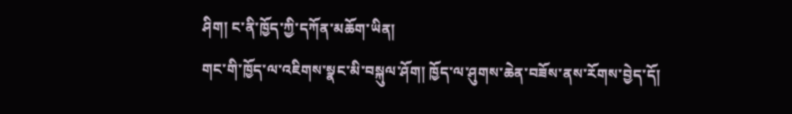ཤིག། ང་ནི་ཁྱོད་ཀྱི་དཀོན་མཆོག་ཡིན།
གང་གི་ཁྱོད་ལ་འཇིགས་སྣང་མི་བསྐུལ་ཤོག། ཁྱོད་ལ་ཤུགས་ཆེན་བཟོས་ནས་རོགས་བྱེད་དོ།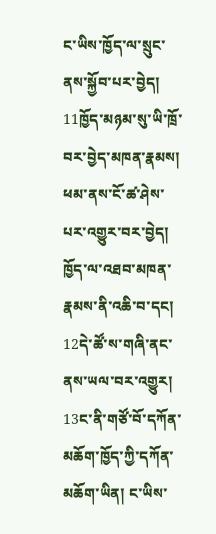ང་ཡིས་ཁྱོད་ལ་སྲུང་ནས་སྐྱོབ་པར་བྱེད།
11ཁྱོད་མཉམ་སུ་ཡི་ཁྲོ་བར་བྱེད་མཁན་རྣམས། ཕམ་ནས་ངོ་ཚ་ཤེས་པར་འགྱུར་བར་བྱེད།
ཁྱོད་ལ་འཐབ་མཁན་རྣམས་ནི་འཆི་བ་དང།
12དེ་ཚོ་ས་གཞི་ནང་ནས་ཡལ་བར་འགྱུར།
13ང་ནི་གཙོ་བོ་དཀོན་མཆོག་ཁྱོད་ཀྱི་དཀོན་མཆོག་ཡིན། ང་ཡིས་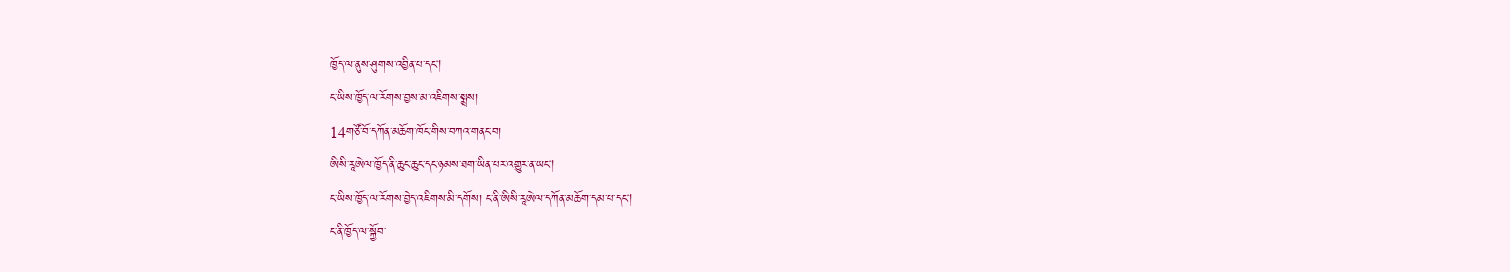ཁྱོད་ལ་ནུས་ཤུགས་འབྱིན་པ་དང།
ང་ཡིས་ཁྱོད་ལ་རོགས་བྱས་མ་འཇིགས་སྨྲས།
14གཙོ་བོ་དཀོན་མཆོག་ཁོང་གིས་བཀའ་གནང་བ།
ཨིསི་རཱཨེལ་ཁྱོད་ནི་ཆུང་ཆུང་དང་ཉམས་ཐག་ཡིན་པར་འགྱུར་ན་ཡང།
ང་ཡིས་ཁྱོད་ལ་རོགས་བྱེད་འཇིགས་མི་དགོས། ང་ནི་ཨིསི་རཱཨེལ་དཀོན་མཆོག་དམ་པ་དང།
ང་ནི་ཁྱོད་ལ་སྐྱོབ་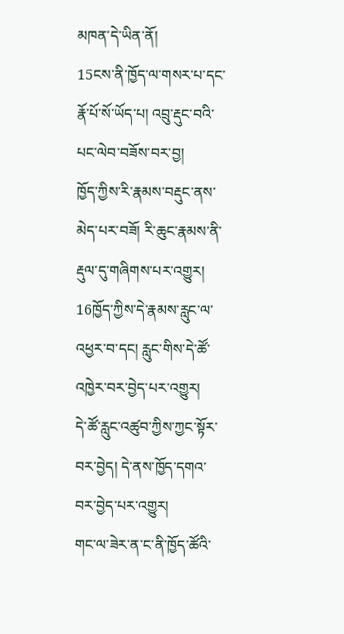མཁན་དེ་ཡིན་ནོ།
15ངས་ནི་ཁྱོད་ལ་གསར་པ་དང་རྣོ་པོ་སོ་ཡོད་པ། འབྲུ་རྡུང་བའི་པང་ལེབ་བཟོས་བར་བྱ།
ཁྱོད་ཀྱིས་རི་རྣམས་བརྡུང་ནས་མེད་པར་བཟོ། རི་ཆུང་རྣམས་ནི་རྡུལ་དུ་གཞིགས་པར་འགྱུར།
16ཁྱོད་ཀྱིས་དེ་རྣམས་རླུང་ལ་འཕྱར་བ་དང། རླུང་གིས་དེ་ཚོ་འཁྱེར་བར་བྱེད་པར་འགྱུར།
དེ་ཚོ་རླུང་འཚུབ་ཀྱིས་ཀྱང་སྟོར་བར་བྱེད། དེ་ནས་ཁྱོད་དགའ་བར་བྱེད་པར་འགྱུར།
གང་ལ་ཟེར་ན་ང་ནི་ཁྱོད་ཚོའི་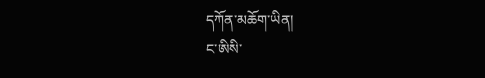དཀོན་མཆོག་ཡིན།
ང་ཨིསི་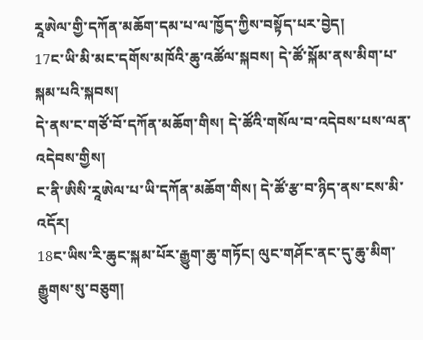རཱཨེལ་གྱི་དཀོན་མཆོག་དམ་པ་ལ་ཁྱོད་ཀྱིས་བསྟོད་པར་བྱེད།
17ང་ཡི་མི་མང་དགོས་མཁོའི་ཆུ་འཚོལ་སྐབས། དེ་ཚོ་སྐོམ་ནས་མིག་པ་སྐམ་པའི་སྐབས།
དེ་ནས་ང་གཙོ་བོ་དཀོན་མཆོག་གིས། དེ་ཚོའི་གསོལ་བ་འདེབས་པས་ལན་འདེབས་གྱིས།
ང་ནི་ཨིསི་རཱཨེལ་པ་ཡི་དཀོན་མཆོག་གིས། དེ་ཚོ་རྩ་བ་ཉིད་ནས་ངས་མི་འདོར།
18ང་ཡིས་རི་ཆུང་སྐམ་པོར་རྒྱུག་ཆུ་གཏོང། ལུང་གཤོང་ནང་དུ་ཆུ་མིག་རྒྱུགས་སུ་བཅུག།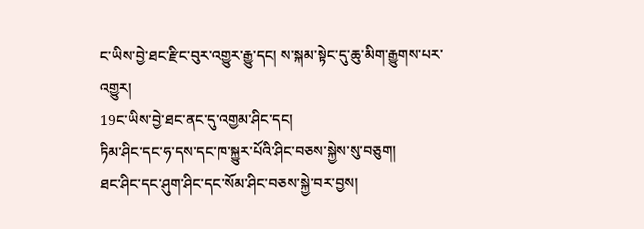ང་ཡིས་བྱེ་ཐང་རྫིང་བུར་འགྱུར་རྒྱུ་དང། ས་སྐམ་སྟེང་དུ་ཆུ་མིག་རྒྱུགས་པར་འགྱུར།
19ང་ཡིས་བྱེ་ཐང་ནང་དུ་འགྱམ་ཤིང་དང།
ཏིམ་ཤིང་དང་ཧ་དས་དང་ཁ་སྐྱུར་པོའི་ཤིང་བཅས་སྐྱེས་སུ་བཅུག།
ཐང་ཤིང་དང་ཤུག་ཤིང་དང་སོམ་ཤིང་བཅས་སྐྱེ་བར་བྱས།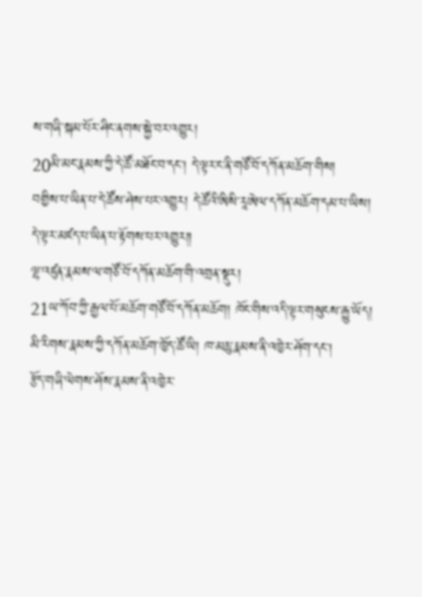ས་གཞི་སྐམ་པོར་ཤིང་ནགས་སྐྱེ་བར་འགྱུར།
20མི་མང་རྣམས་ཀྱི་དེ་ཚོ་མཐོང་བ་དང། དེ་ལྟར་ང་ནི་གཙོ་བོ་དཀོན་མཆོག་གིས།
བགྱིས་པ་ཡིན་པ་དེ་ཚོས་ཤེས་པར་འགྱུར། དེ་ཚོའི་ཨིསི་རཱཨེལ་དཀོན་མཆོག་དམ་པ་ཡིས།
དེ་ལྟར་མཛད་པ་ཡིན་པ་རྟོགས་པར་འགྱུར༎
ལྷ་འཛུན་རྣམས་ལ་གཙོ་བོ་དཀོན་མཆོག་གི་འགྲན་སྡུར།
21ཡ་ཀོབ་ཀྱི་རྒྱལ་པོ་མཆོག་གཙོ་བོ་དཀོན་མཆོག། ཁོང་གིས་འདི་ལྟར་གསུངས་རྒྱུ་ཡོད།
མི་རིགས་རྣམས་ཀྱི་དཀོན་མཆོག་ཁྱོད་ཚོ་ཡི། ཁ་མཆུ་རྣམས་ནི་འཁྱེར་ཤོག་དང།
རྩོད་གཞི་ལེགས་ཤོས་རྣམས་ནི་འཁྱེར་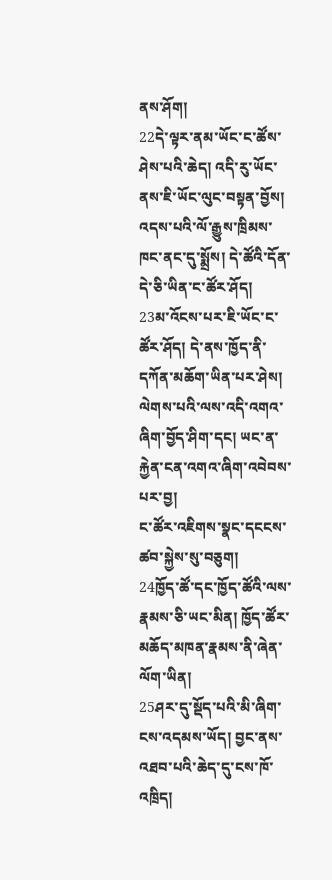ནས་ཤོག།
22དེ་ལྟར་ནམ་ཡོང་ང་ཚོས་ཤེས་པའི་ཆེད། འདི་རུ་ཡོང་ནས་ཇི་ཡོང་ལུང་བསྟན་བྱོས།
འདས་པའི་ལོ་རྒྱུས་ཁྲིམས་ཁང་ནང་དུ་སྨྲོས། དེ་ཚོའི་དོན་དེ་ཅི་ཡིན་ང་ཚོར་ཤོད།
23མ་འོངས་པར་ཇི་ཡོང་ང་ཚོར་ཤོད། དེ་ནས་ཁྱོད་ནི་དཀོན་མཆོག་ཡིན་པར་ཤེས།
ལེགས་པའི་ལས་འདི་འགའ་ཞིག་བྱོད་ཤིག་དང། ཡང་ན་རྐྱེན་ངན་འགའ་ཞིག་འབེབས་པར་བྱ།
ང་ཚོར་འཇིགས་སྣང་དངངས་ཚབ་སྐྱེས་སུ་བཅུག།
24ཁྱོད་ཚོ་དང་ཁྱོད་ཚོའི་ལས་རྣམས་ཅི་ཡང་མིན། ཁྱོད་ཚོར་མཆོད་མཁན་རྣམས་ནི་ཞེན་ལོག་ཡིན།
25ཤར་དུ་སྡོད་པའི་མི་ཞིག་ངས་འདམས་ཡོད། བྱང་ནས་འཐབ་པའི་ཆེད་དུ་ངས་ཁོ་འཁྲིད།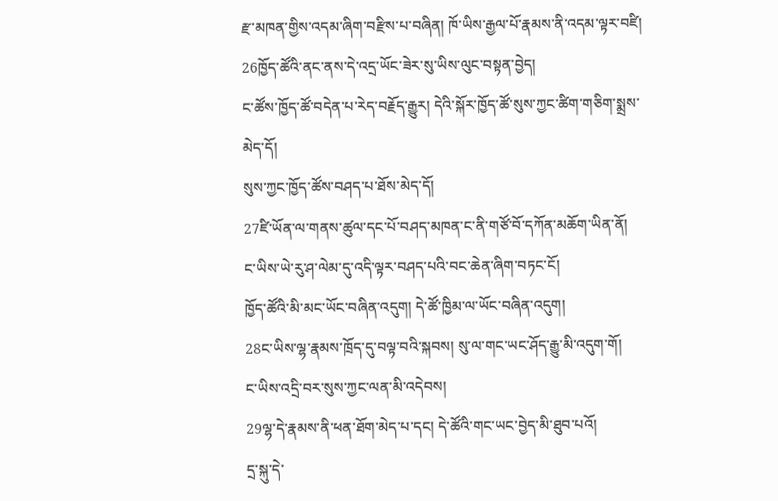རྫ་མཁན་གྱིས་འདམ་ཞིག་བརྫིས་པ་བཞིན། ཁོ་ཡིས་རྒྱལ་པོ་རྣམས་ནི་འདམ་ལྟར་བཛི།
26ཁྱོད་ཚོའི་ནང་ནས་དེ་འདྲ་ཡོང་ཟེར་སུ་ཡིས་ལུང་བསྟན་བྱེད།
ང་ཚོས་ཁྱོད་ཚོ་བདེན་པ་རེད་བརྗོད་རྒྱུར། དེའི་སྐོར་ཁྱོད་ཚོ་སུས་ཀྱང་ཚིག་གཅིག་སྨྲས་མེད་དོ།
སུས་ཀྱང་ཁྱོད་ཚོས་བཤད་པ་ཐོས་མེད་དོ།
27ཛི་ཡོན་ལ་གནས་ཚུལ་དང་པོ་བཤད་མཁན་ང་ནི་གཙོ་བོ་དཀོན་མཆོག་ཡིན་ནོ།
ང་ཡིས་ཡེ་རུ་ཤ་ལེམ་དུ་འདི་ལྟར་བཤད་པའི་བང་ཆེན་ཞིག་བཏང་ངོ།
ཁྱོད་ཚོའི་མི་མང་ཡོང་བཞིན་འདུག། དེ་ཚོ་ཁྱིམ་ལ་ཡོང་བཞིན་འདུག།
28ང་ཡིས་ལྷ་རྣམས་ཁྲོད་དུ་བལྟ་བའི་སྐབས། སུ་ལ་གང་ཡང་ཤོད་རྒྱུ་མི་འདུག་གོ།
ང་ཡིས་འདྲི་བར་སུས་ཀྱང་ལན་མི་འདེབས།
29ལྷ་དེ་རྣམས་ནི་ཕན་ཐོག་མེད་པ་དང། དེ་ཚོའི་གང་ཡང་བྱེད་མི་ཐུབ་པའོ།
དྲ་སྐུ་དེ་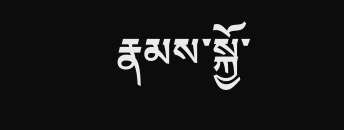རྣམས་སྐྱོ་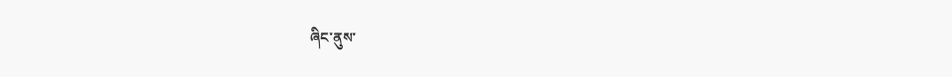ཞིང་ནུས་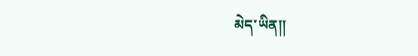མེད་ཡིན༎